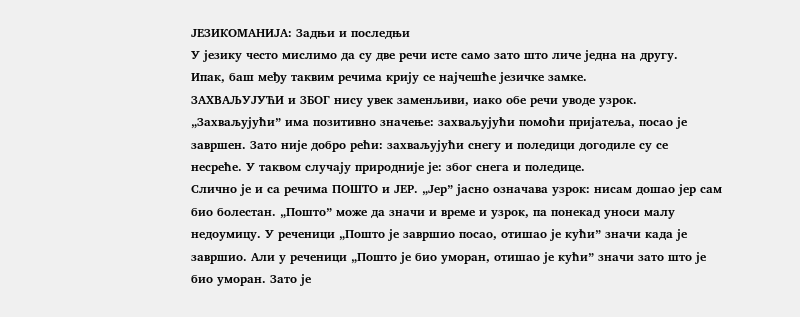ЈЕЗИКОМАНИЈА: Задњи и последњи
У језику често мислимо да су две речи исте само зато што личе једна на другу.
Ипак, баш међу таквим речима крију се најчешће језичке замке.
ЗАХВАЉУЈУЋИ и ЗБОГ нису увек заменљиви, иако обе речи уводе узрок. „Захваљујући” има позитивно значење: захваљујући помоћи пријатеља, посао је завршен. Зато није добро рећи: захваљујући снегу и поледици догодиле су се несреће. У таквом случају природније је: због снега и поледице.
Слично је и са речима ПОШТО и ЈЕР. „Јер” јасно означава узрок: нисам дошао јер сам био болестан. „Пошто” може да значи и време и узрок, па понекад уноси малу недоумицу. У реченици „Пошто је завршио посао, отишао је кући” значи када је завршио. Али у реченици „Пошто је био уморан, отишао је кући” значи зато што је био уморан. Зато је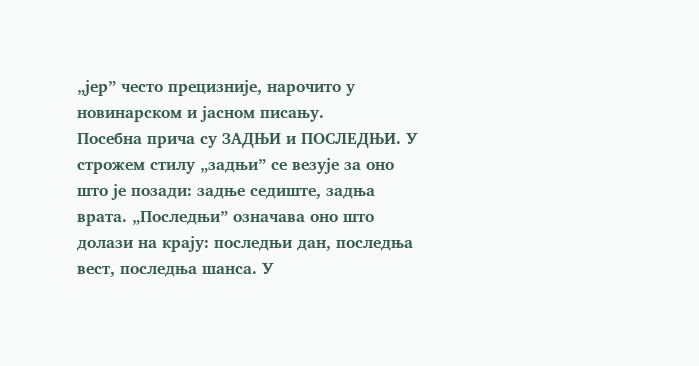„јер” често прецизније, нарочито у новинарском и јасном писању.
Посебна прича су ЗАДЊИ и ПОСЛЕДЊИ. У строжем стилу „задњи” се везује за оно што је позади: задње седиште, задња врата. „Последњи” означава оно што долази на крају: последњи дан, последња вест, последња шанса. У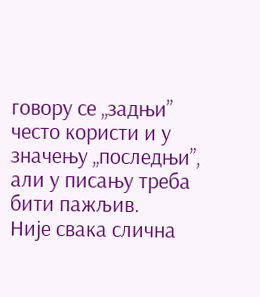говору се „задњи” често користи и у значењу „последњи”, али у писању треба бити пажљив.
Није свака слична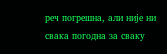реч погрешна, али није ни свака погодна за сваку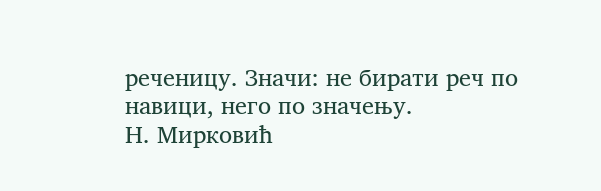реченицу. Значи: не бирати реч по навици, него по значењу.
Н. Мирковић